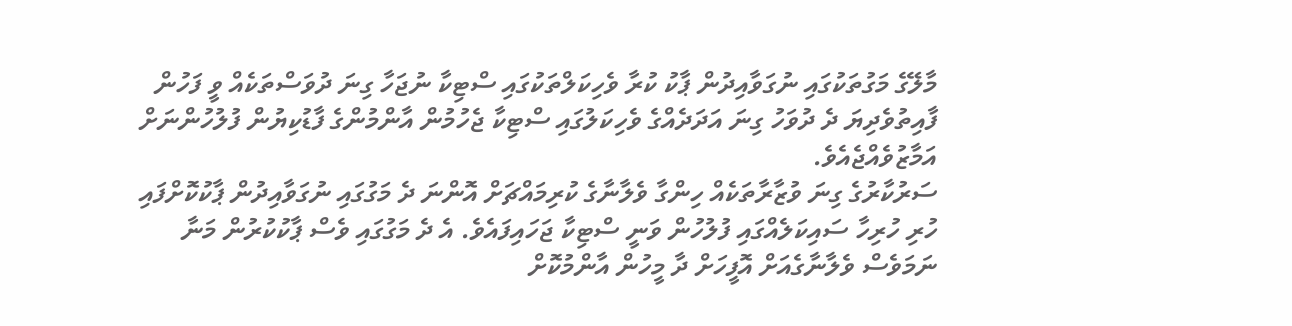މާލޭގެ މަގުތަކުގައި ނުގަވާއިދުން ޕާކު ކުރާ ވެހިކަލްތަކުގައި ސްޓިކާ ނުޖަހާ ގިނަ ދުވަސްތަކެއް ވީ ފަހުން ފާއިތުވެދިޔަ ދެ ދުވަހު ގިނަ އަދަދެއްގެ ވެހިކަލުގައި ސްޓިކާ ޖެހުމުން އާންމުންގެ ފާޑުކިޔުން ފުލުހުންނަށް އަމާޒުވެއްޖެއެވެ.
ސަރުކާރުގެ ގިނަ ވުޒާރާތަކެއް ހިންގާ ވެލާނާގެ ކުރިމައްޗަށް އޮންނަ ދެ މަގުގައި ނުގަވާއިދުން ޕާކުކޮށްފައި ހުރި ހުރިހާ ސައިކަލެއްގައި ފުލުހުން ވަނީ ސްޓިކާ ޖަހައިފައެވެ. އެ ދެ މަގުގައި ވެސް ޕާކުކުރުން މަނާ ނަމަވެސް ވެލާނާގެއަށް އޮފީހަށް ދާ މީހުން އާންމުކޮށް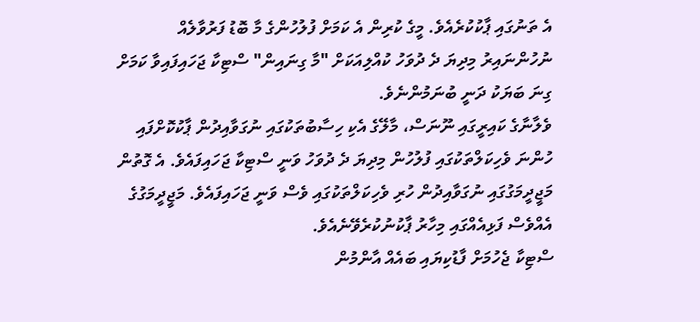އެ ތަނުގައި ޕާކުކުރެއެވެ. މީގެ ކުރިން އެ ކަމަށް ފުލުހުންގެ މާ ބޮޑު ފަރުވާލެއް ނުހުންނައިރު މިދިޔަ ދެ ދުވަހު ކުއްލިއަކަށް "މާ ގިނައިން" ސްޓިކާ ޖަހައިފައިވާ ކަމަށް ގިނަ ބަޔަކު ދަނީ ބުނަމުންނެވެ.
ވެލާނާގެ ކައިރީގައި ނޫނަސް، މާލޭގެ އެކި ހިސާބުތަކުގައި ނުގަވާއިދުން ޕާކުކޮށްފައި ހުންނަ ވެހިކަލްތަކުގައި ފުލުހުން މިދިޔަ ދެ ދުވަހު ވަނީ ސްޓިކާ ޖަހައިފައެވެ. އެ ގޮތުން މަޖީދީމަގުގައި ނުގަވާއިދުން ހުރި ވެހިކަލްތަކުގައި ވެސް ވަނީ ޖަހައިފައެވެ. މަޖީދީމަގުގެ އެއްވެސް ފަޅިއެއްގައި މިހާރު ޕާކުނުކުރެވޭނެއެވެ.
ސްޓިކާ ޖެހުމަށް ފާޑުކިޔައި ބައެއް އާންމުން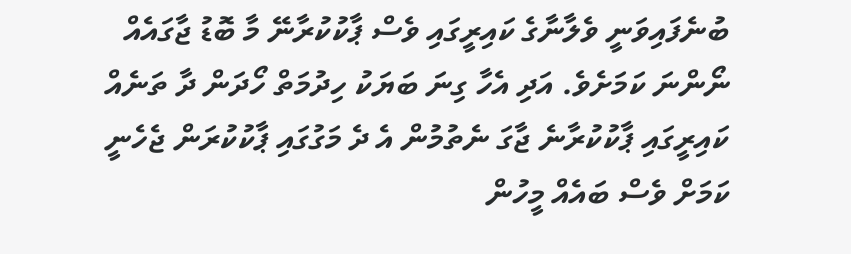ބުނެފައިވަނީ ވެލާނާގެ ކައިރީގައި ވެސް ޕާކުކުރާނޭ މާ ބޮޑު ޖާގައެއް ނޯންނަ ކަމަށެވެ. އަދި އެހާ ގިނަ ބަޔަކު ހިދުމަތް ހޯދަން ދާ ތަނެއް ކައިރީގައި ޕާކުކުރާނެ ޖާގަ ނެތުމުން އެ ދެ މަގުގައި ޕާކުކުރަން ޖެހެނީ ކަމަށް ވެސް ބައެއް މީހުން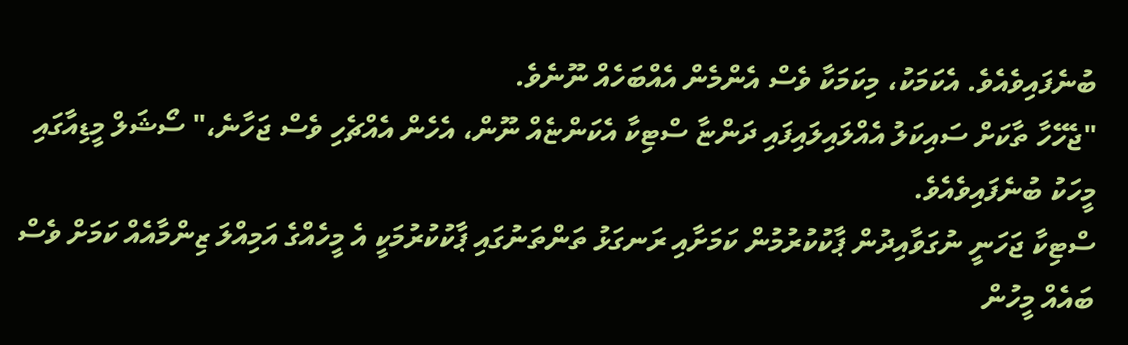ބުނެފައިވެއެވެ. އެކަމަކު، މިކަމަކާ ވެސް އެންމެން އެއްބަހެއް ނޫނެވެ.
"ޖެހޭހާ ތާކަށް ސައިކަލު އެއްލައިލައިފައި ދަންޏާ ސްޓިކާ އެކަންޏެއް ނޫން، އެހެން އެއްޗެހި ވެސް ޖަހާނެ،" ސޯޝަލް މީޑިއާގައި މީހަކު ބުނެފައިވެއެވެ.
ސްޓިކާ ޖަހަނީ ނުގަވާއިދުން ޕާކުކުރުމުން ކަމަށާއި ރަނގަޅު ތަންތަނުގައި ޕާކުކުރުމަކީ އެ މީހެއްގެ އަމިއްލަ ޒިންމާއެއް ކަމަށް ވެސް ބައެއް މީހުން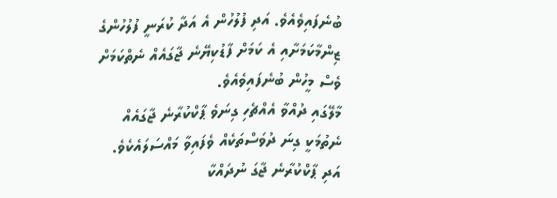ބުނެފައިވެއެވެ. އަދި ފުލުހުން އެ އަދާ ކުރަނީ ފުލުހުންގެ ޒިންމާކަމަށާއި އެ ކަމަށް ފާޑުކިޔޭނެ ޖާގައެއް ނެތްކަމަށް ވެސް މީހުން ބުނެފައިވެއެވެ.
މާލޭގައި ދުއްވާ އެއްޗެހި ގިނަވެ ޕާކްކުރާނެ ޖާގައެއް ނެތުމަކީ ގިނަ ދުވަސްތަކެއް ވެފައިވާ މައްސަލައެކެވެ. އަދި ޕާކްކުރާނެ ޖާގަ ނުދައްކާ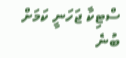ސްޓިކާ ޖަހަނީ ކަމަށް ބުނެ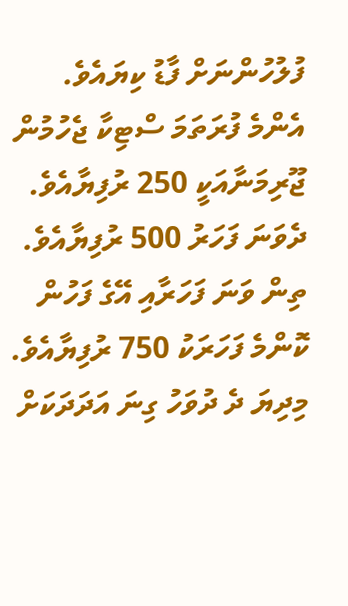ފުލުހުންނަށް ފާޑު ކިޔައެވެ.
އެންމެ ފުރަތަމަ ސްޓިކާ ޖެހުމުން ޖޫރިމަނާއަކީ 250 ރުފިޔާއެވެ. ދެވަނަ ފަހަރު 500 ރުފިޔާއެވެ. ތިން ވަނަ ފަހަރާއި އޭގެ ފަހުން ކޮންމެ ފަހަރަކު 750 ރުފިޔާއެވެ.
މިދިޔަ ދެ ދުވަހު ގިނަ އަދަދަކަށް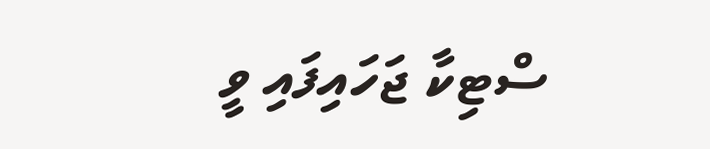ސްޓިކާ ޖަހައިފައި ވީ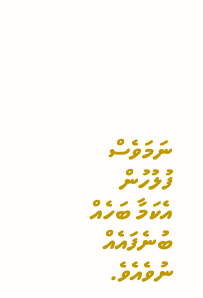ނަމަވެސް ފުލުހުން އެކަމާ ބަހެއް ބުނެފައެއް ނުވެއެވެ.